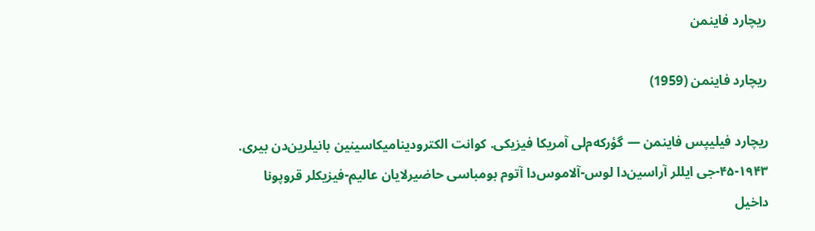ریچارد فاینمن

ریچارد فاینمن (1959)

ریچارد فیلیپس فاینمن — گؤرکه‌م‌لی آمریکا فیزیکی. کوانت الکترودینامیکاسینین بانیلرین‌دن بیری. ۱۹۴۳-۴۵-جی ایللر آراسین‌دا لوس-آلاموس‌دا آتوم بومباسی حاضیرلایان عالیم-فیزیکلر قروپونا داخیل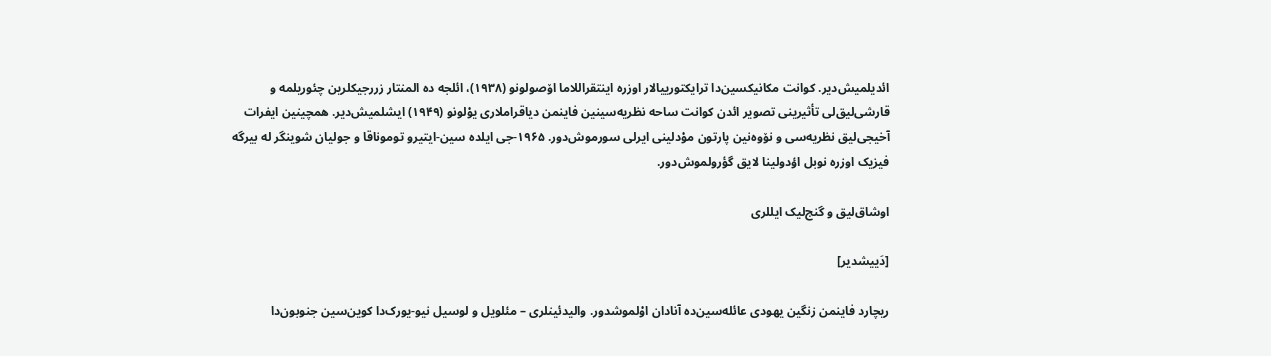ائدیلمیش‌دیر. کوانت مکانیکسین‌دا ترایکتورییالار اوزره اینتقراللاما اۆصولونو (۱۹۳۸)، ائلجه ده المنتار زررجیکلرین چئوریلمه و قارشی‌لیق‌لی تأثیرینی تصویر ائدن کوانت ساحه نظریه‌سینین فاینمن دیاقراملاری یوْلونو (۱۹۴۹) ایشلمیش‌دیر. همچینین ایفرات آخیجی‌لیق نظریه‌سی و نۆوه‌نین پارتون موْدلینی ایرلی سورموش‌دور. ۱۹۶۵-جی ایلده سین-ایتیرو توموناقا و جولیان شوینگر له بیرگه فیزیک اوزره نوبل اؤدولینا لایق گؤرولموش‌دور.

اوشاق‌لیق و گنج‌لیک ایللری

[دَییشدیر]

ریچارد فاینمن زنگین یهودی عائله‌سین‌ده آنادان اوْلموشدور. والیدئینلری – مئلویل و لوسیل نیو-یورک‌دا کوین‌سین جنوبون‌دا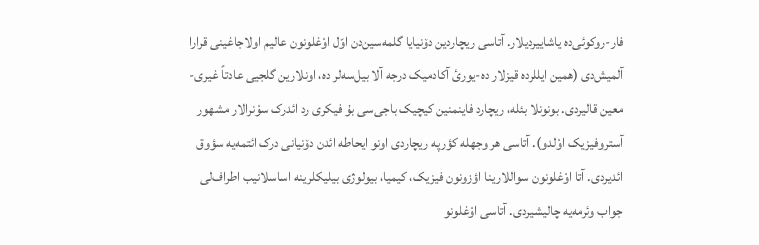فار-روکوئی‌ده یاشاییردیلار. آتاسی ریچاردین دۆنیایا گلمه‌سین‌دن اوّل اوْغلونون عالیم اولاجاغینی قرارا آلمیش‌دی (همین ایللرده قیزلار ده-یورئ آکادمیک درجه آلا بیل‌سه‌لر ده، اونلارین گلجیی عادتاً غیری-معین قالیردی. بونونلا بئله، ریچارد فاینمنین کیچیک باجی‌سی بۇ فیکری رد ائدرک سوْنرالار مشهور آستروفیزیک اوْلدو). آتاسی هر وجهله کؤرپه ریچاردی اونو ایحاطه ائدن دۆنیانی درک ائتمه‌یه سؤوق ائدیردی. آتا اوْغلونون سواللارینا اؤزونون فیزیک، کیمیا، بیولوژی بیلیکلرینه اساسلانیب اطراف‌لی جواب وئرمه‌یه چالیشیردی. آتاسی اوْغلونو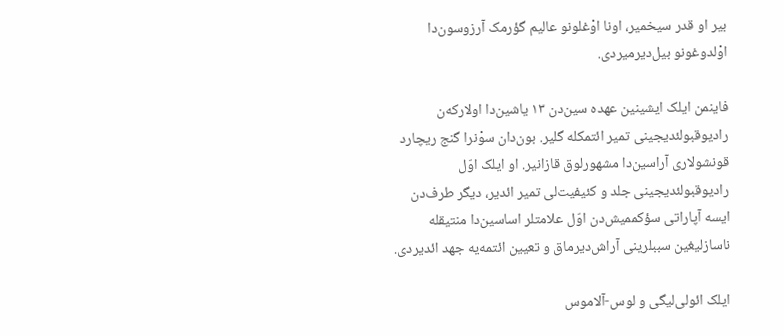بیر او قدر سیخمیر، اونا اوْغلونو عالیم گؤرمک آرزوسون‌دا اوْلدوغونو بیل‌دیرمیردی.

فاینمن ایلک ایشینین عهده سین‌دن ۱۳ یاشین‌دا اولارکه‌ن رادیوقبولئدیجینی تمیر ائتمکله گلیر. بون‌دان سوْنرا گنج ریچارد قونشولاری آراسین‌دا مشهورلوق قازانیر. او ایلک اوّل رادیوقبولئدیجینی جلد و کئیفیت‌لی تمیر ائدیر، دیگر طرف‌دن ایسه آپاراتی سؤکممیش‌دن اوّل علامتلر اساسین‌دا منتیقله ناسازلیغین سببلرینی آراش‌دیرماق و تعیین ائتمه‌یه جهد ائدیردی.

ایلک ائولی‌لیگی و لوس-آلاموس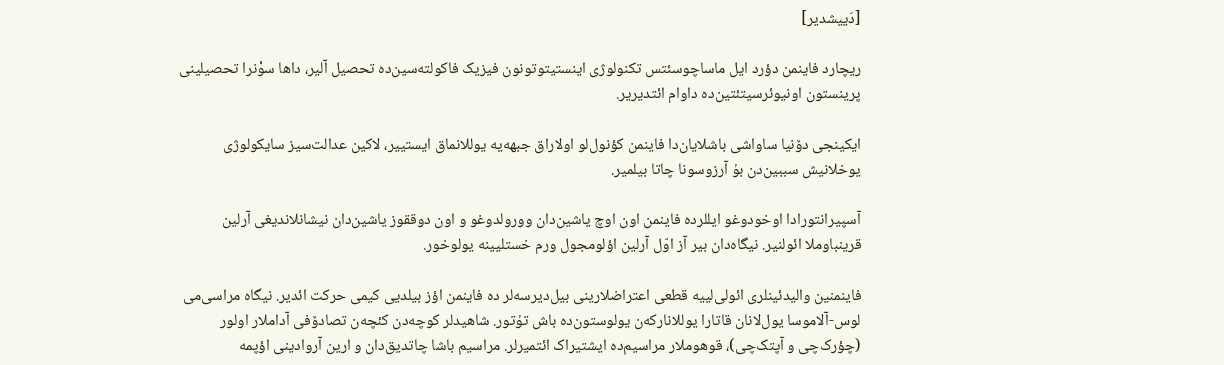[دَییشدیر]

ریچارد فاینمن دؤرد ایل ماساچوسئتس تکنولوژی اینستیتوتونون فیزیک فاکولته‌سین‌ده تحصیل آلیر، داها سوْنرا تحصیلینی پرینستون اونیوئرسیتئتین‌ده داوام ائتدیریر.

ایکینجی دۆنیا ساواشی باشلایان‌دا فاینمن کؤنول‌لو اولاراق جبهه‌یه یوللانماق ایستییر، لاکین عدالت‌سیز سایکولوژی یوخلانیش سببین‌دن بۇ آرزوسونا چاتا بیلمیر.

آسپیرانتورادا اوخودوغو ایللرده فاینمن اون اوچ یاشین‌دان وورولدوغو و اون دوققوز یاشین‌دان نیشانلاندیغی آرلین قرینباوملا ائولنیر. نیگاه‌دان بیر آز اوّل آرلین اؤلومجول ورم خستلیینه یولوخور.

فاینمنین والیدئینلری ائولی‌لییه قطعی اعتراضلارینی بیل‌دیرسه‌لر ده فاینمن اؤز بیلدیی کیمی حرکت ائدیر. نیگاه مراسی‌می لوس-آلاموسا یول‌لانان قاتارا یوللانارکه‌ن یولوستون‌ده باش تۇتور. شاهیدلر کوچه‌دن کئچه‌ن تصادۆفی آداملار اولور (چؤرک‌چی و آپتک‌چی)، قوهوملار مراسیم‌ده ایشتیراک ائتمیرلر. مراسیم باشا چاتدیق‌دان و ارین آروادینی اؤپمه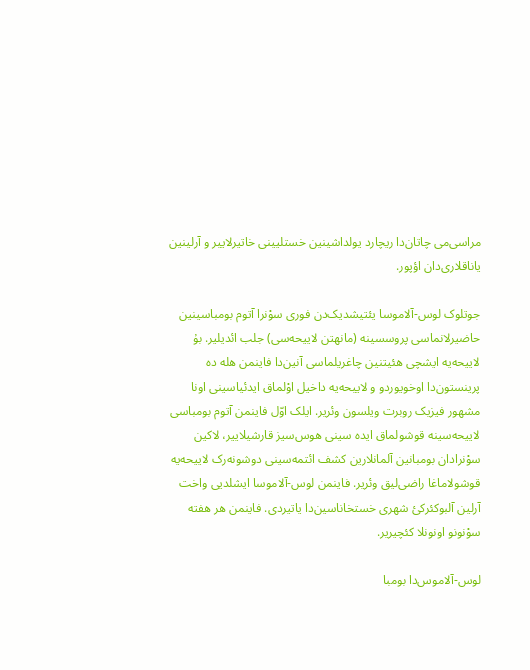مراسی‌می چاتان‌دا ریچارد یولداشینین خستلیینی خاتیرلاییر و آرلینین یاناقلاری‌دان اؤپور.

جوتلوک لوس-آلاموسا یئتیشدیک‌دن فوری سوْنرا آتوم بومباسینین حاضیرلانماسی پروسسینه (مانهتن لاییحه‌سی) جلب ائدیلیر. بۇ لاییحه‌یه ایشچی هئیتنین چاغریلماسی آنین‌دا فاینمن هله ده پرینستون‌دا اوخویوردو و لاییحه‌یه داخیل اوْلماق ایدئیاسینی اونا مشهور فیزیک روبرت ویلسون وئریر. ایلک اوّل فاینمن آتوم بومباسی لاییحه‌سینه قوشولماق ایده سینی هوس‌سیز قارشیلاییر، لاکین سوْنرادان بومبانین آلمانلارین کشف ائتمه‌سینی دوشونه‌رک لاییحه‌یه قوشولاماغا راضی‌لیق وئریر. فاینمن لوس-آلاموسا ایشلدیی واخت آرلین آلبوکئرکئ شهری خستخاناسین‌دا یاتیردی. فاینمن هر هفته سوْنونو اونونلا کئچیریر.

لوس-آلاموس‌دا بومبا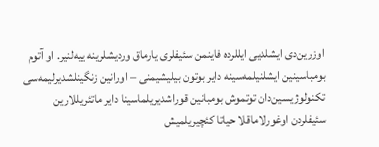اوزرین‌دی ایشلدیی ایللرده فاینمن سئیفلری یارماق وردیشلرینه ییه‌لنیر. او آتوم بومباسینین ایشلنیلمه‌سینه دایر بوتون بیلیشیمنی – اورانین زنگینلشدیرلیمه‌سی تکنولوژیسین‌دان توتموش بومبانین قوراشدیریلماسینا دایر ماتئریللارین سئیفلردن اوغورلاماقلا حیاتا کئچیریلمیش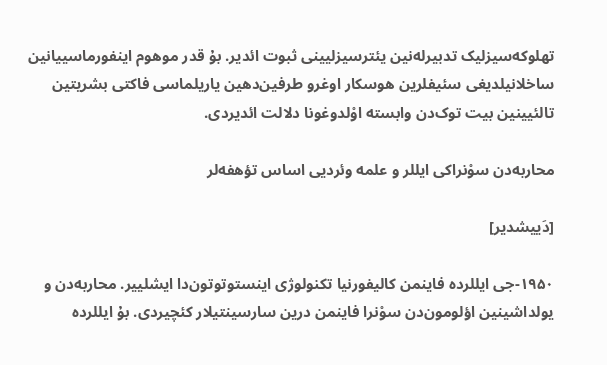تهلوکه‌سیزلیک تدبیرله‌نین یئترسیزلیینی ثبوت ائدیر. بۇ قدر موهوم اینفورماسییانین ساخلانیلدیغی سئیفلرین هوسکار اوغرو طرفین‌دهین یاریلماسی فاکتی بشریتین تالئیینین بیت توک‌دن وابسته اوْلدوغونا دلالت ائدیردی.

محاربه‌دن سوْنراکی ایللر و علمه وئردیی اساس تؤهفه‌لر

[دَییشدیر]

۱۹۵۰-جی ایللرده فاینمن کالیفورنیا تکنولوژی اینستوتوتون‌دا ایشلییر. محاربه‌دن و یولداشینین اؤلومون‌دن سوْنرا فاینمن درین سارسینتیلار کئچیردی. بۇ ایللرده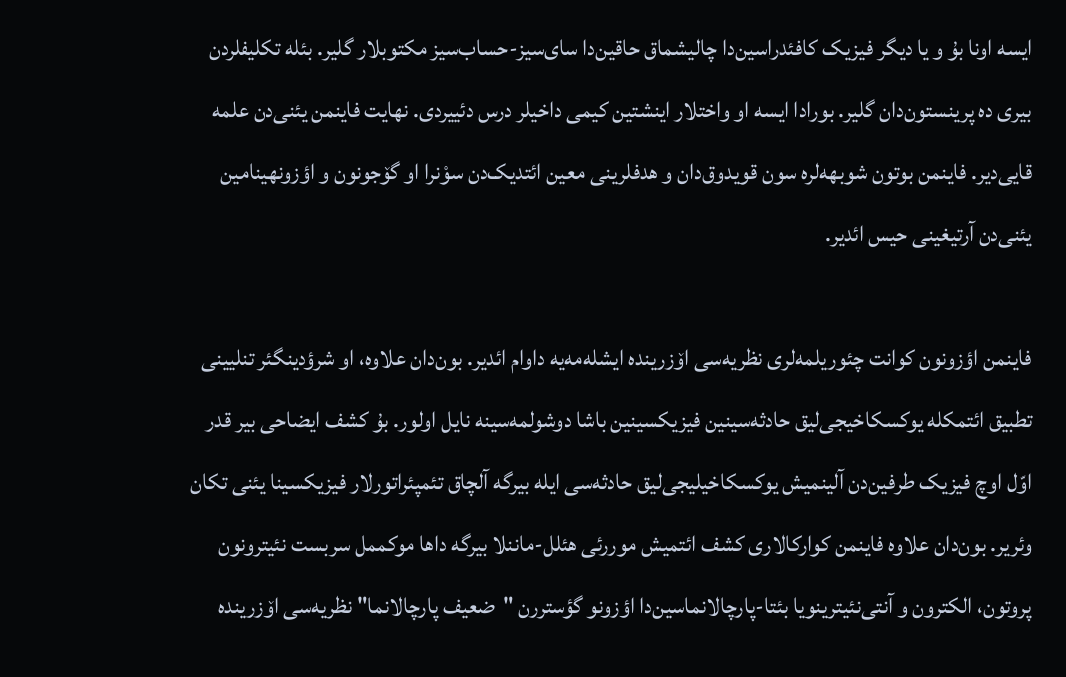ایسه اونا بۇ و یا دیگر فیزیک کافئدراسین‌دا چالیشماق حاقین‌دا سای‌سیز-حساب‌سیز مکتوبلار گلیر. بئله تکلیفلردن بیری ده پرینستون‌دان گلیر. بورادا ایسه او واختلار اینشتین کیمی داخیلر درس دئییردی. نهایت فاینمن یئنی‌دن علمه قایی‌دیر. فاینمن بوتون شوبهه‌لره سون قویدوق‌دان و هدفلرینی معین ائتدیک‌دن سوْنرا او گۆجونون و اؤزونهینامین یئنی‌دن آرتیغینی حیس ائدیر.

فاینمن اؤزونون کوانت چئوریلمه‌لری نظریه‌سی اۆزرینده ایشله‌مه‌یه داوام ائدیر. بون‌دان علاوه، او شرؤدینگئر تنلیینی تطبیق ائتمکله یوکسکاخیجی‌لیق حادثه‌سینین فیزیکسینین باشا دوشولمه‌سینه نایل اولور. بۇ کشف ایضاحی بیر قدر اوّل اوچ فیزیک طرفین‌دن آلینمیش یوکسکاخیلیجی‌لیق حادثه‌سی ایله بیرگه آلچاق تئمپئراتورلار فیزیکسینا یئنی تکان وئریر. بون‌دان علاوه فاینمن کوارکالاری کشف ائتمیش موررئی هئلل-ماننلا بیرگه داها موکممل سربست نئیترونون پروتون، الکترون و آنتی‌نئیترینویا بئتا-پارچالانماسین‌دا اؤزونو گؤستررن "ضعیف پارچالانما" نظریه‌سی اۆزرینده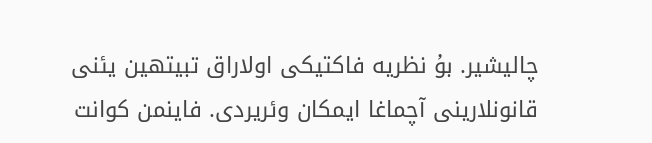چالیشیر. بۇ نظریه فاکتیکی اولاراق تبیتهین یئنی قانونلارینی آچماغا ایمکان وئریردی. فاینمن کوانت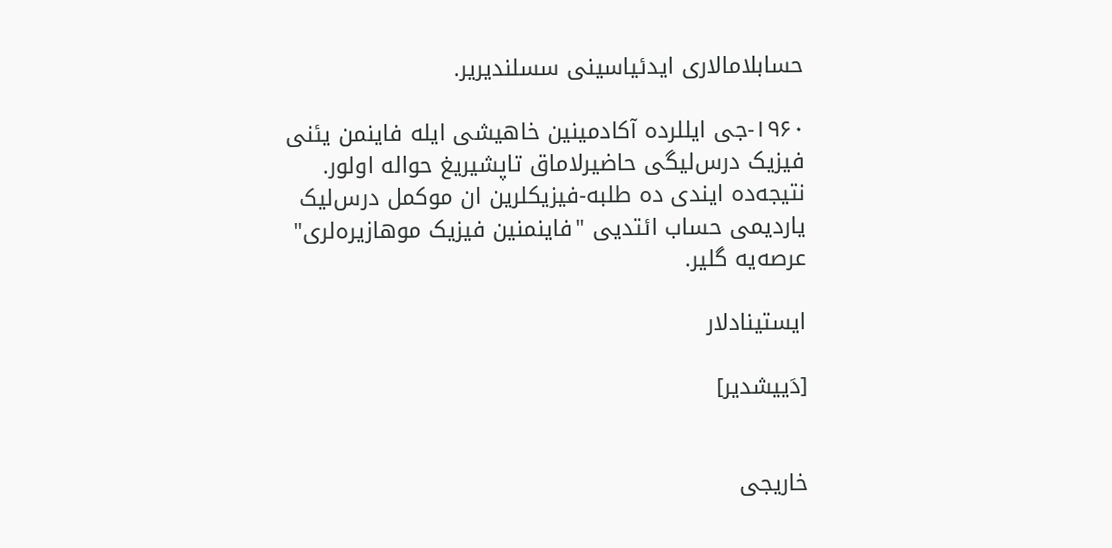حسابلامالاری ایدئیاسینی سسلندیریر.

۱۹۶۰-جی ایللرده آکادمینین خاهیشی ایله فاینمن یئنی فیزیک درس‌لیگی حاضیرلاماق تاپشیریغ حواله اولور. نتیجه‌ده ایندی ده طلبه-فیزیکلرین ان موکمل درس‌لیک یاردیمی حساب ائتدیی "فاینمنین فیزیک موهازیره‌لری" عرصه‌یه گلیر.

ایستینادلار

[دَییشدیر]


خاریجی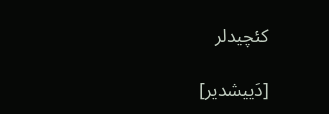کئچیدلر

[دَییشدیر]